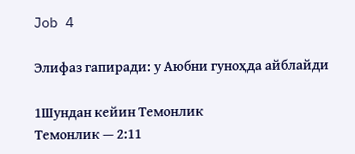Job 4

Элифаз гапиради: у Аюбни гуноҳда айблайди

1Шундан кейин Темонлик
Темонлик — 2:11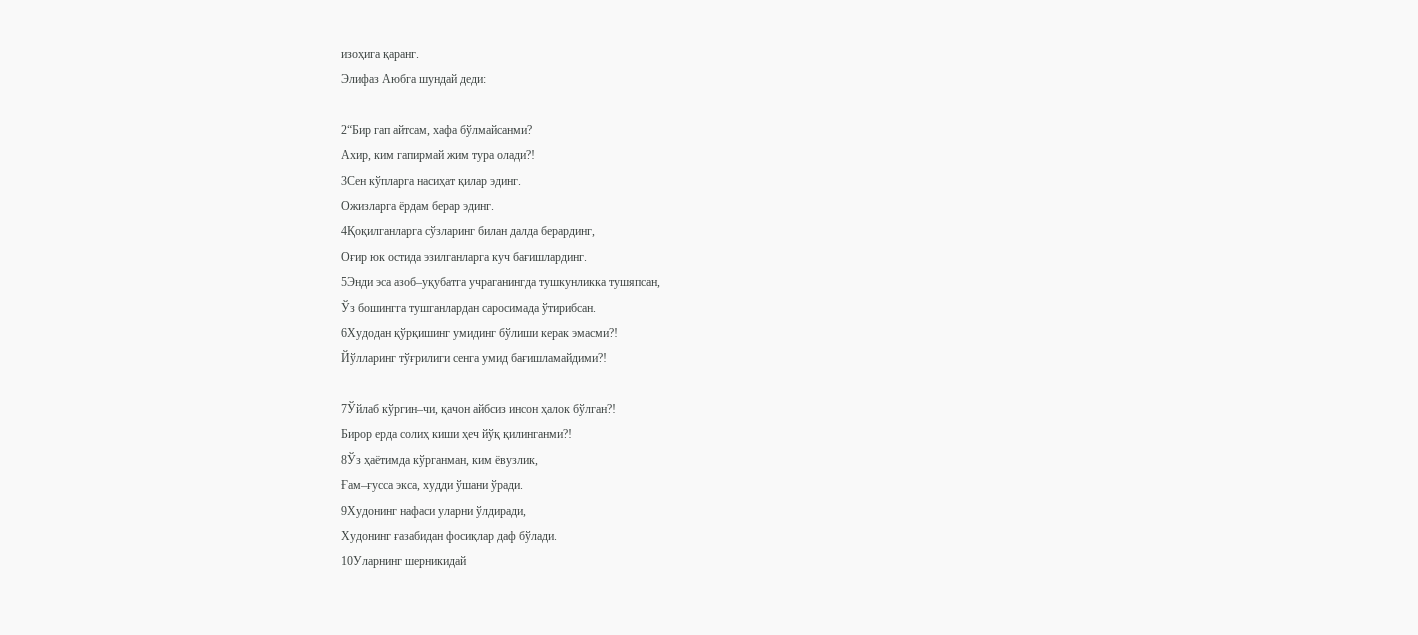изоҳига қаранг.
Элифаз Аюбга шундай деди:

2“Бир гап айтсам, хафа бўлмайсанми?
Ахир, ким гапирмай жим тура олади?!
3Сен кўпларга насиҳат қилар эдинг.
Ожизларга ёрдам берар эдинг.
4Қоқилганларга сўзларинг билан далда берардинг,
Оғир юк остида эзилганларга куч бағишлардинг.
5Энди эса азоб–уқубатга учраганингда тушкунликка тушяпсан,
Ўз бошингга тушганлардан саросимада ўтирибсан.
6Худодан қўрқишинг умидинг бўлиши керак эмасми?!
Йўлларинг тўғрилиги сенга умид бағишламайдими?!

7Ўйлаб кўргин–чи, қачон айбсиз инсон ҳалок бўлган?!
Бирор ерда солиҳ киши ҳеч йўқ қилинганми?!
8Ўз ҳаётимда кўрганман, ким ёвузлик,
Ғам–ғусса экса, худди ўшани ўради.
9Худонинг нафаси уларни ўлдиради,
Худонинг ғазабидан фосиқлар даф бўлади.
10Уларнинг шерникидай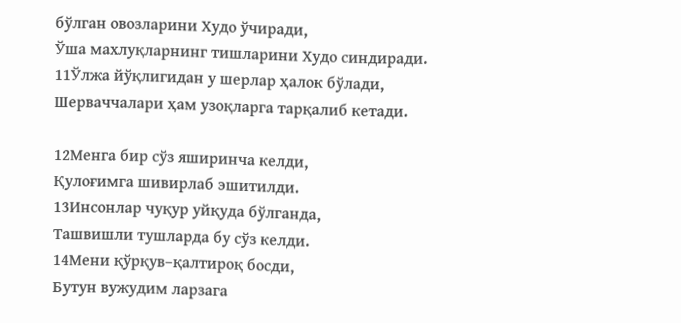бўлган овозларини Худо ўчиради,
Ўша махлуқларнинг тишларини Худо синдиради.
11Ўлжа йўқлигидан у шерлар ҳалок бўлади,
Шерваччалари ҳам узоқларга тарқалиб кетади.

12Менга бир сўз яширинча келди,
Қулоғимга шивирлаб эшитилди.
13Инсонлар чуқур уйқуда бўлганда,
Ташвишли тушларда бу сўз келди.
14Мени қўрқув–қалтироқ босди,
Бутун вужудим ларзага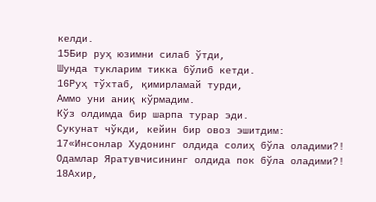келди.
15Бир руҳ юзимни силаб ўтди,
Шунда тукларим тикка бўлиб кетди.
16Руҳ тўхтаб, қимирламай турди,
Аммо уни аниқ кўрмадим.
Кўз олдимда бир шарпа турар эди.
Сукунат чўкди, кейин бир овоз эшитдим:
17«Инсонлар Худонинг олдида солиҳ бўла оладими?!
Одамлар Яратувчисининг олдида пок бўла оладими?!
18Ахир,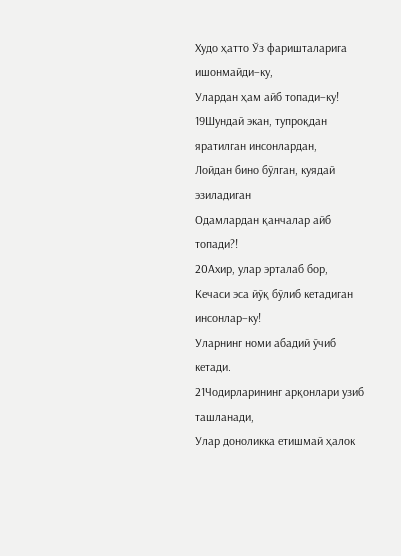Худо ҳатто Ўз фаришталарига ишонмайди–ку,
Улардан ҳам айб топади–ку!
19Шундай экан, тупроқдан яратилган инсонлардан,
Лойдан бино бўлган, куядай эзиладиган
Одамлардан қанчалар айб топади?!
20Ахир, улар эрталаб бор,
Кечаси эса йўқ бўлиб кетадиган инсонлар–ку!
Уларнинг номи абадий ўчиб кетади.
21Чодирларининг арқонлари узиб ташланади,
Улар доноликка етишмай ҳалок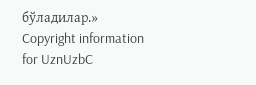бўладилар.»
Copyright information for UznUzbC